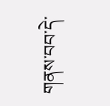གནས་བབ་དེ་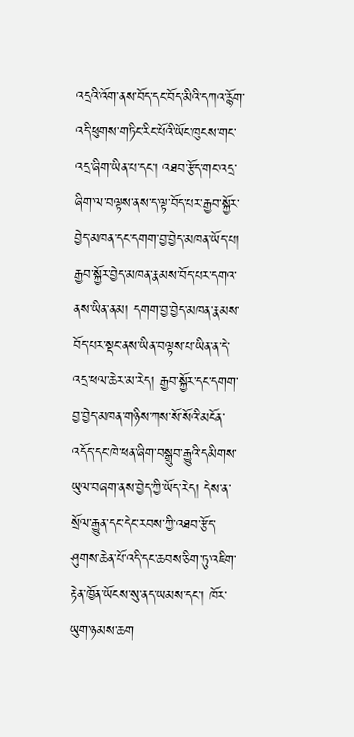འདྲའི་འོག་ནས་བོད་དང་བོད་མིའི་དཀའ་རྙོག་འདི་ཕུགས་གཏིང་རིང་པོའི་ཡོང་ཁུངས་གང་འདྲ་ཞིག་ཡིན་པ་དང་། འཐབ་རྩོད་གང་འདྲ་ཞིག་ལ་བལྟས་ནས་ད་ལྟ་བོད་པར་རྒྱབ་སྐྱོར་བྱེད་མཁན་དང་དགག་བྱ་བྱེད་མཁན་ཡོད་པ། རྒྱབ་སྐྱོར་བྱེད་མཁན་རྣམས་བོད་པར་དགའ་ནས་ཡིན་ནམ། དགག་བྱ་བྱེད་མཁན་རྣམས་བོད་པར་སྡང་ནས་ཡིན་བལྟས་པ་ཡིན་ན་དེ་འདྲ་ཕལ་ཆེར་མ་རེད། རྒྱབ་སྐྱོར་དང་དགག་བྱ་བྱེད་མཁན་གཉིས་ཀས་སོ་སོའི་མངོན་འདོད་དང་ཁེ་ཕན་ཞིག་བསྒྲུབ་རྒྱུའི་དམིགས་ཡུལ་བཞག་ནས་བྱེད་ཀྱི་ཡོད་རེད། དེས་ན་སྲོལ་རྒྱུན་དང་དེང་རབས་ཀྱི་འཐབ་རྩོད་ཤུགས་ཆེན་པོ་འདི་དང་ཆབས་ཅིག་ཏུ་འཇིག་རྟེན་ཁྱོན་ཡོངས་སུ་ནད་ཡམས་དང་། ཁོར་ཡུག་ཉམས་ཆག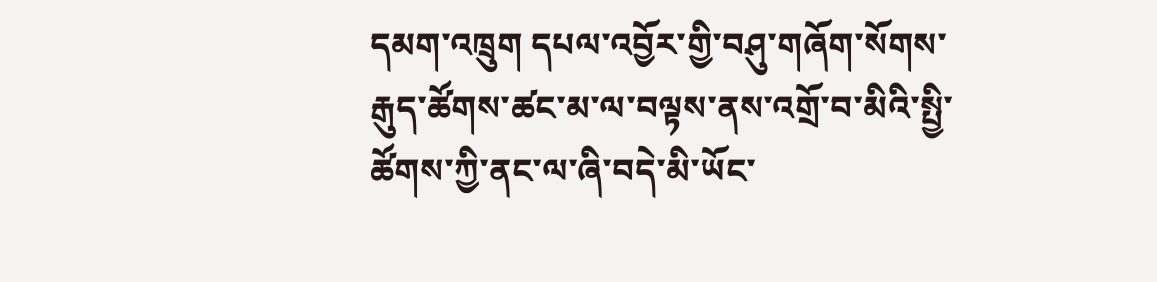དམག་འཁྲུག དཔལ་འབྱོར་གྱི་བཤུ་གཞོག་སོགས་རྒུད་ཚོགས་ཚང་མ་ལ་བལྟས་ནས་འགྲོ་བ་མིའི་སྤྱི་ཚོགས་ཀྱི་ནང་ལ་ཞི་བདེ་མི་ཡོང་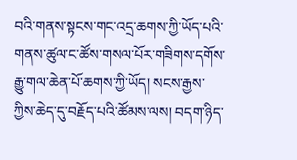བའི་གནས་སྟངས་གང་འདྲ་ཆགས་ཀྱི་ཡོད་པའི་གནས་ཚུལ་ང་ཚོས་གསལ་པོར་གཟིགས་དགོས་རྒྱུ་གལ་ཆེན་པོ་ཆགས་ཀྱི་ཡོད། སངས་རྒྱས་ཀྱིས་ཆེད་དུ་བརྗོད་པའི་ཚོམས་ལས། བདག་ཉིད་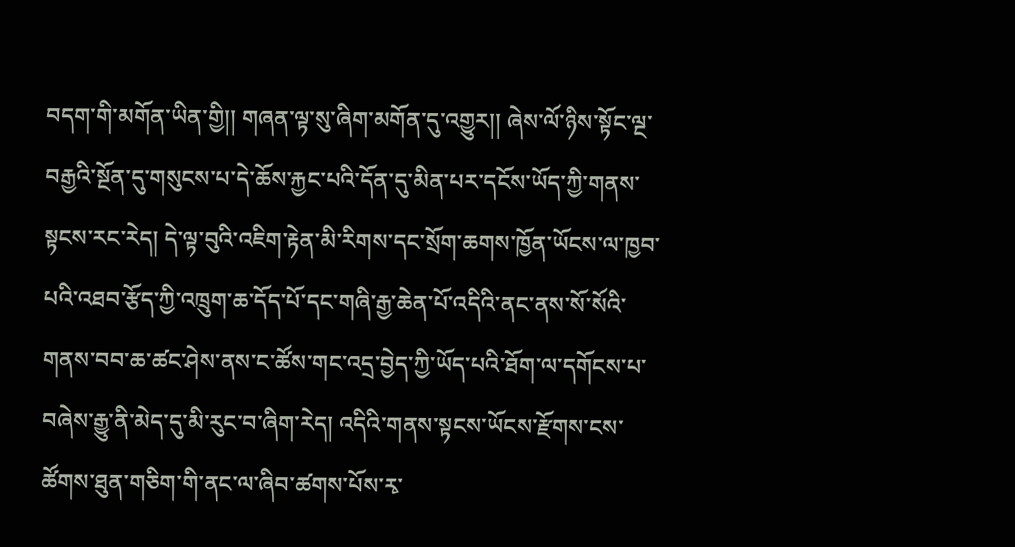བདག་གི་མགོན་ཡིན་གྱི།། གཞན་ལྟ་སུ་ཞིག་མགོན་དུ་འགྱུར།། ཞེས་ལོ་ཉིས་སྟོང་ལྔ་བརྒྱའི་སྔོན་དུ་གསུངས་པ་དེ་ཆོས་རྐྱང་པའི་དོན་དུ་མིན་པར་དངོས་ཡོད་ཀྱི་གནས་སྟངས་རང་རེད། དེ་ལྟ་བུའི་འཇིག་རྟེན་མི་རིགས་དང་སྲོག་ཆགས་ཁྱོན་ཡོངས་ལ་ཁྱབ་པའི་འཐབ་རྩོད་ཀྱི་འཁྲུག་ཆ་དོད་པོ་དང་གཞི་རྒྱ་ཆེན་པོ་འདིའི་ནང་ནས་སོ་སོའི་གནས་བབ་ཆ་ཚང་ཤེས་ནས་ང་ཚོས་གང་འདྲ་བྱེད་ཀྱི་ཡོད་པའི་ཐོག་ལ་དགོངས་པ་བཞེས་རྒྱུ་ནི་མེད་དུ་མི་རུང་བ་ཞིག་རེད། འདིའི་གནས་སྟངས་ཡོངས་རྫོགས་ངས་ཚོགས་ཐུན་གཅིག་གི་ནང་ལ་ཞིབ་ཚགས་པོས་རྭ་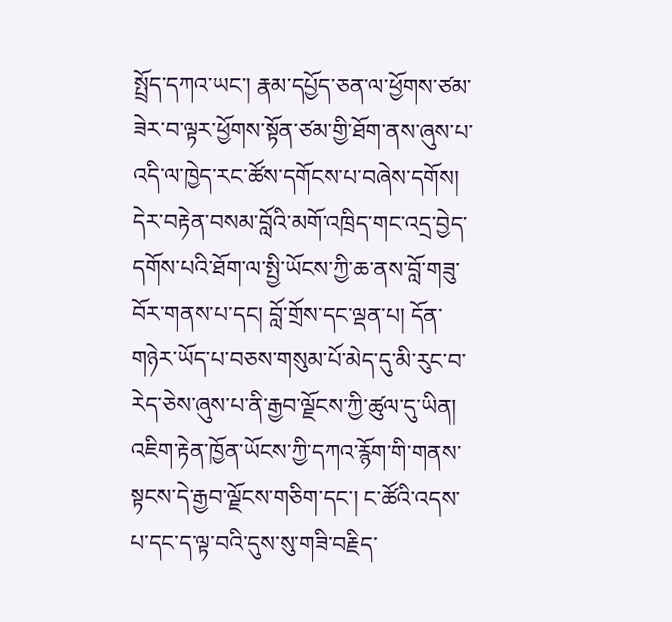སྤྲོད་དཀའ་ཡང་། རྣམ་དཔྱོད་ཅན་ལ་ཕྱོགས་ཙམ་ཟེར་བ་ལྟར་ཕྱོགས་སྟོན་ཙམ་གྱི་ཐོག་ནས་ཞུས་པ་འདི་ལ་ཁྱེད་རང་ཚོས་དགོངས་པ་བཞེས་དགོས།
དེར་བརྟེན་བསམ་བློའི་མགོ་འཁྲིད་གང་འདྲ་བྱེད་དགོས་པའི་ཐོག་ལ་སྤྱི་ཡོངས་ཀྱི་ཆ་ནས་བློ་གཟུ་བོར་གནས་པ་དང། བློ་གྲོས་དང་ལྡན་པ། དོན་གཉེར་ཡོད་པ་བཅས་གསུམ་པོ་མེད་དུ་མི་རུང་བ་རེད་ཅེས་ཞུས་པ་ནི་རྒྱབ་ལྗོངས་ཀྱི་ཚུལ་དུ་ཡིན། འཇིག་རྟེན་ཁྱོན་ཡོངས་ཀྱི་དཀའ་རྙོག་གི་གནས་སྟངས་དེ་རྒྱབ་ལྗོངས་གཅིག་དང་། ང་ཚོའི་འདས་པ་དང་ད་ལྟ་བའི་དུས་སུ་གཟི་བརྗིད་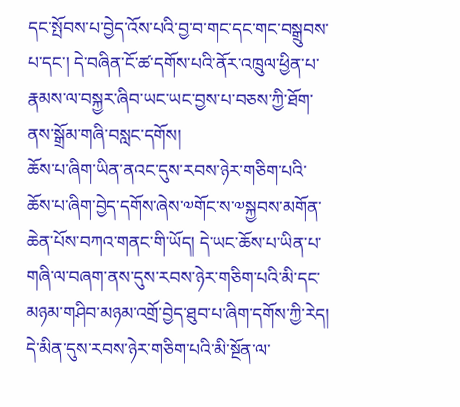དང་སྤོབས་པ་བྱེད་འོས་པའི་བྱ་བ་གང་དང་གང་བསྒྲུབས་པ་དང་། དེ་བཞིན་ངོ་ཚ་དགོས་པའི་ནོར་འཁྲུལ་ཕྱིན་པ་རྣམས་ལ་བསྐྱར་ཞིབ་ཡང་ཡང་བྱས་པ་བཅས་ཀྱི་ཐོག་ནས་སྒྲོམ་གཞི་བསླང་དགོས།
ཆོས་པ་ཞིག་ཡིན་ནའང་དུས་རབས་ཉེར་གཅིག་པའི་ཆོས་པ་ཞིག་བྱེད་དགོས་ཞེས་༧གོང་ས་༧སྐྱབས་མགོན་ཆེན་པོས་བཀའ་གནང་གི་ཡོད། དེ་ཡང་ཆོས་པ་ཡིན་པ་གཞི་ལ་བཞག་ནས་དུས་རབས་ཉེར་གཅིག་པའི་མི་དང་མཉམ་གཤིབ་མཉམ་འགྲོ་བྱེད་ཐུབ་པ་ཞིག་དགོས་ཀྱི་རེད། དེ་མིན་དུས་རབས་ཉེར་གཅིག་པའི་མི་སྔོན་ལ་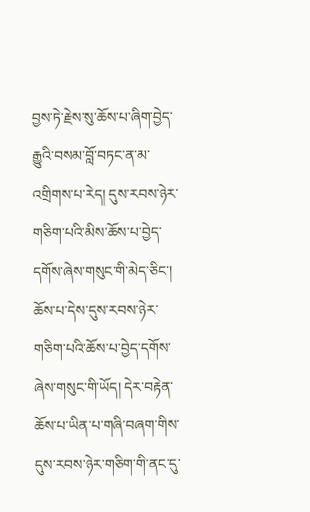བྱས་ཏེ་རྗེས་སུ་ཆོས་པ་ཞིག་བྱེད་རྒྱུའི་བསམ་བློ་བཏང་ན་མ་འགྲིགས་པ་རེད། དུས་རབས་ཉེར་གཅིག་པའི་མིས་ཆོས་པ་བྱེད་དགོས་ཞེས་གསུང་གི་མེད་ཅིང་། ཆོས་པ་དེས་དུས་རབས་ཉེར་གཅིག་པའི་ཆོས་པ་བྱེད་དགོས་ཞེས་གསུང་གི་ཡོད། དེར་བརྟེན་ཆོས་པ་ཡིན་པ་གཞི་བཞག་གིས་དུས་རབས་ཉེར་གཅིག་གི་ནང་དུ་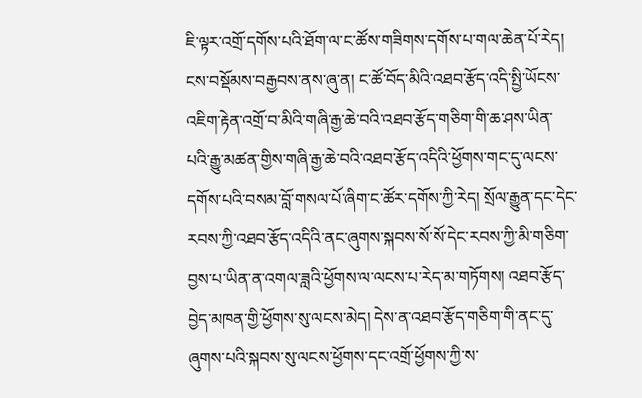ཇི་ལྟར་འགྲོ་དགོས་པའི་ཐོག་ལ་ང་ཚོས་གཟིགས་དགོས་པ་གལ་ཆེན་པོ་རེད།
ངས་བསྡོམས་བརྒྱབས་ནས་ཞུ་ན། ང་ཚོ་བོད་མིའི་འཐབ་རྩོད་འདི་སྤྱི་ཡོངས་འཇིག་རྟེན་འགྲོ་བ་མིའི་གཞི་རྒྱ་ཆེ་བའི་འཐབ་རྩོད་གཅིག་གི་ཆ་ཤས་ཡིན་པའི་རྒྱུ་མཚན་གྱིས་གཞི་རྒྱ་ཆེ་བའི་འཐབ་རྩོད་འདིའི་ཕྱོགས་གང་དུ་ལངས་དགོས་པའི་བསམ་བློ་གསལ་པོ་ཞིག་ང་ཚོར་དགོས་ཀྱི་རེད། སྲོལ་རྒྱུན་དང་དེང་རབས་ཀྱི་འཐབ་རྩོད་འདིའི་ནང་ཞུགས་སྐབས་སོ་སོ་དེང་རབས་ཀྱི་མི་གཅིག་བྱས་པ་ཡིན་ན་འགལ་ཟླའི་ཕྱོགས་ལ་ལངས་པ་རེད་མ་གཏོགས། འཐབ་རྩོད་བྱེད་མཁན་གྱི་ཕྱོགས་སུ་ལངས་མེད། དེས་ན་འཐབ་རྩོད་གཅིག་གི་ནང་དུ་ཞུགས་པའི་སྐབས་སུ་ལངས་ཕྱོགས་དང་འགྲོ་ཕྱོགས་ཀྱི་ས་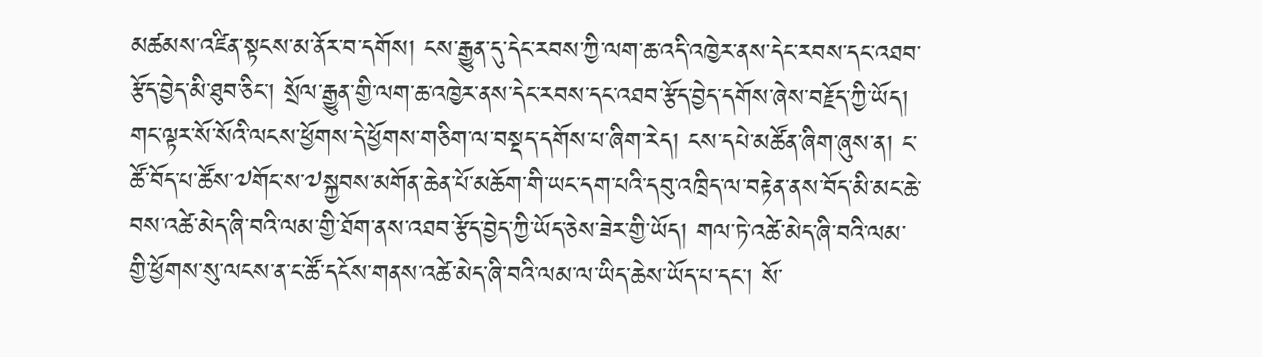མཚམས་འཛིན་སྟངས་མ་ནོར་བ་དགོས། ངས་རྒྱུན་དུ་དེང་རབས་ཀྱི་ལག་ཆ་འདི་འཁྱེར་ནས་དེང་རབས་དང་འཐབ་རྩོད་བྱེད་མི་ཐུབ་ཅིང་། སྲོལ་རྒྱུན་གྱི་ལག་ཆ་འཁྱེར་ནས་དེང་རབས་དང་འཐབ་རྩོད་བྱེད་དགོས་ཞེས་བརྗོད་ཀྱི་ཡོད། གང་ལྟར་སོ་སོའི་ལངས་ཕྱོགས་དེ་ཕྱོགས་གཅིག་ལ་བསྡད་དགོས་པ་ཞིག་རེད། ངས་དཔེ་མཚོན་ཞིག་ཞུས་ན། ང་ཚོ་བོད་པ་ཚོས་༧གོང་ས་༧སྐྱབས་མགོན་ཆེན་པོ་མཆོག་གི་ཡང་དག་པའི་དབུ་འཁྲིད་ལ་བརྟེན་ནས་བོད་མི་མང་ཆེ་བས་འཚེ་མེད་ཞི་བའི་ལམ་གྱི་ཐོག་ནས་འཐབ་རྩོད་བྱེད་ཀྱི་ཡོད་ཅེས་ཟེར་གྱི་ཡོད། གལ་ཏེ་འཚེ་མེད་ཞི་བའི་ལམ་གྱི་ཕྱོགས་སུ་ལངས་ན་ང་ཚོ་དངོས་གནས་འཚེ་མེད་ཞི་བའི་ལམ་ལ་ཡིད་ཆེས་ཡོད་པ་དང་། སོ་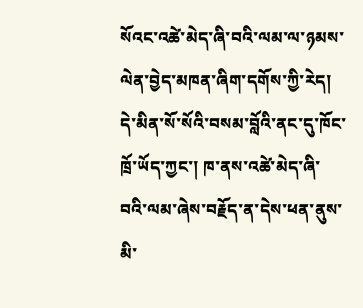སོའང་འཚེ་མེད་ཞི་བའི་ལམ་ལ་ཉམས་ལེན་བྱེད་མཁན་ཞིག་དགོས་ཀྱི་རེད། དེ་མིན་སོ་སོའི་བསམ་བློའི་ནང་དུ་ཁོང་ཁྲོ་ཡོད་ཀྱང་། ཁ་ནས་འཚེ་མེད་ཞི་བའི་ལམ་ཞེས་བརྗོད་ན་དེས་ཕན་ནུས་མི་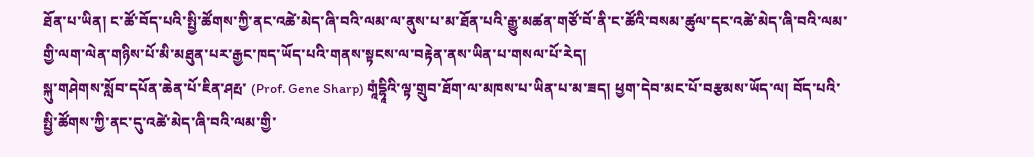ཐོན་པ་ཡིན། ང་ཚོ་བོད་པའི་སྤྱི་ཚོགས་ཀྱི་ནང་འཚེ་མེད་ཞི་བའི་ལམ་ལ་ནུས་པ་མ་ཐོན་པའི་རྒྱུ་མཚན་གཙོ་བོ་ནི་ང་ཚོའི་བསམ་ཚུལ་དང་འཚེ་མེད་ཞི་བའི་ལམ་གྱི་ལག་ལེན་གཉིས་པོ་མི་མཐུན་པར་རྒྱང་ཁད་ཡོད་པའི་གནས་སྟངས་ལ་བརྟེན་ནས་ཡིན་པ་གསལ་པོ་རེད།
སྐུ་གཤེགས་སློབ་དཔོན་ཆེན་པོ་ཇིན་ཤརྤ་ (Prof. Gene Sharp) གཱཾདྷཱིའི་ལྟ་གྲུབ་ཐོག་ལ་མཁས་པ་ཡིན་པ་མ་ཟད། ཕྱག་དེབ་མང་པོ་བརྩམས་ཡོད་ལ། བོད་པའི་སྤྱི་ཚོགས་ཀྱི་ནང་དུ་འཚེ་མེད་ཞི་བའི་ལམ་གྱི་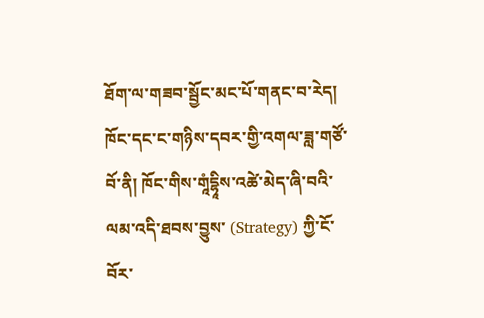ཐོག་ལ་གཟབ་སྦྱོང་མང་པོ་གནང་བ་རེད། ཁོང་དང་ང་གཉིས་དབར་གྱི་འགལ་ཟླ་གཙོ་བོ་ནི། ཁོང་གིས་གཱཾདྷཱིས་འཚེ་མེད་ཞི་བའི་ལམ་འདི་ཐབས་བྱུས་ (Strategy) ཀྱི་ངོ་བོར་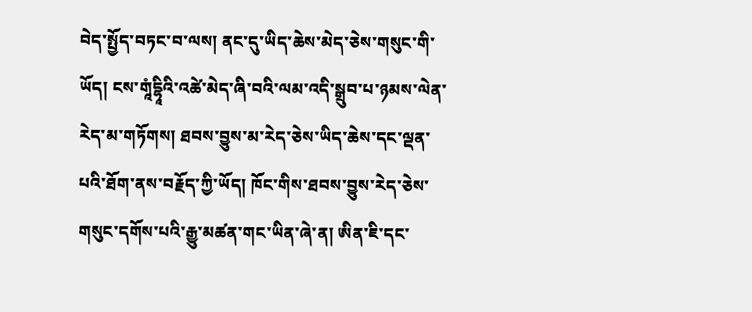བེད་སྤྱོད་བཏང་བ་ལས། ནང་དུ་ཡིད་ཆེས་མེད་ཅེས་གསུང་གི་ཡོད། ངས་གཱཾདྷཱིའི་འཚེ་མེད་ཞི་བའི་ལམ་འདི་སྒྲུབ་པ་ཉམས་ལེན་རེད་མ་གཏོགས། ཐབས་བྱུས་མ་རེད་ཅེས་ཡིད་ཆེས་དང་ལྡན་པའི་ཐོག་ནས་བརྗོད་ཀྱི་ཡོད། ཁོང་གིས་ཐབས་བྱུས་རེད་ཅེས་གསུང་དགོས་པའི་རྒྱུ་མཚན་གང་ཡིན་ཞེ་ན། ཨིན་ཇི་དང་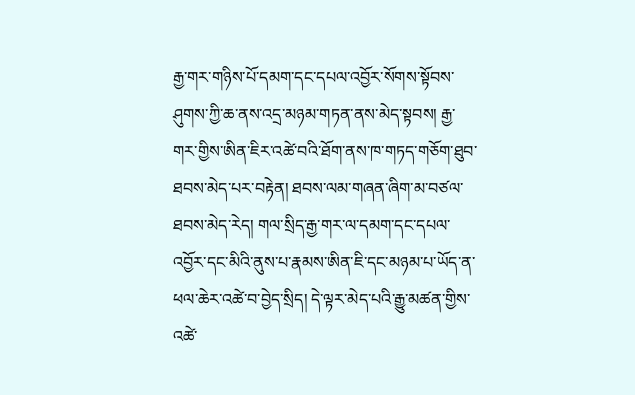རྒྱ་གར་གཉིས་པོ་དམག་དང་དཔལ་འབྱོར་སོགས་སྟོབས་ཤུགས་ཀྱི་ཆ་ནས་འདྲ་མཉམ་གཏན་ནས་མེད་སྟབས། རྒྱ་གར་གྱིས་ཨིན་ཇིར་འཚེ་བའི་ཐོག་ནས་ཁ་གཏད་གཅོག་ཐུབ་ཐབས་མེད་པར་བརྟེན། ཐབས་ལམ་གཞན་ཞིག་མ་བཙལ་ཐབས་མེད་རེད། གལ་སྲིད་རྒྱ་གར་ལ་དམག་དང་དཔལ་འབྱོར་དང་མིའི་ནུས་པ་རྣམས་ཨིན་ཇི་དང་མཉམ་པ་ཡོད་ན་ཕལ་ཆེར་འཚེ་བ་བྱེད་སྲིད། དེ་ལྟར་མེད་པའི་རྒྱུ་མཚན་གྱིས་འཚེ་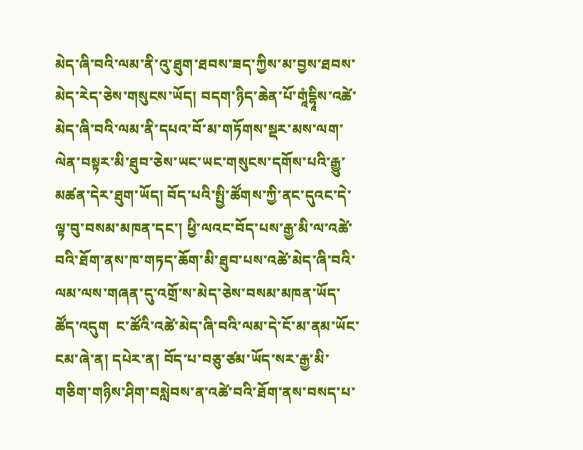མེད་ཞི་བའི་ལམ་ནི་འུ་ཐུག་ཐབས་ཟད་ཀྱིས་མ་བྱས་ཐབས་མེད་རེད་ཅེས་གསུངས་ཡོད། བདག་ཉིད་ཆེན་པོ་གཱཾདྷཱིས་འཚེ་མེད་ཞི་བའི་ལམ་ནི་དཔའ་བོ་མ་གཏོགས་སྡར་མས་ལག་ལེན་བསྟར་མི་ཐུབ་ཅེས་ཡང་ཡང་གསུངས་དགོས་པའི་རྒྱུ་མཚན་དེར་ཐུག་ཡོད། བོད་པའི་སྤྱི་ཚོགས་ཀྱི་ནང་དུའང་དེ་ལྟ་བུ་བསམ་མཁན་དང་། ཕྱི་ལའང་བོད་པས་རྒྱ་མི་ལ་འཚེ་བའི་ཐོག་ནས་ཁ་གཏད་ཆོག་མི་ཐུབ་པས་འཚེ་མེད་ཞི་བའི་ལམ་ལས་གཞན་དུ་འགྲོ་ས་མེད་ཅེས་བསམ་མཁན་ཡོད་ཚོད་འདུག  ང་ཚོའི་འཚེ་མེད་ཞི་བའི་ལམ་དེ་ངོ་མ་ནམ་ཡོང་ངམ་ཞེ་ན། དཔེར་ན། བོད་པ་བཅུ་ཙམ་ཡོད་སར་རྒྱ་མི་གཅིག་གཉིས་ཤིག་བསླེབས་ན་འཚེ་བའི་ཐོག་ནས་བསད་པ་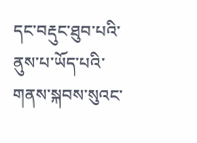དང་བརྡུང་ཐུབ་པའི་ནུས་པ་ཡོད་པའི་གནས་སྐབས་སུའང་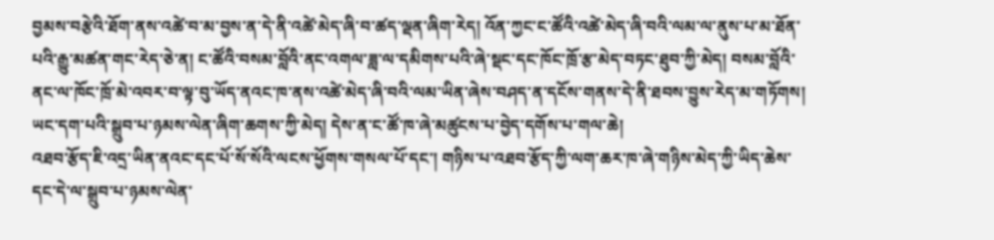བྱམས་བརྩེའི་ཐོག་ནས་འཚེ་བ་མ་བྱས་ན་དེ་ནི་འཚེ་མེད་ཞི་བ་ཚད་ལྡན་ཞིག་རེད། འོན་ཀྱང་ང་ཚོའི་འཚེ་མེད་ཞི་བའི་ལམ་ལ་ནུས་པ་མ་ཐོན་པའི་རྒྱུ་མཚན་གང་རེད་ཅེ་ན། ང་ཚོའི་བསམ་བློའི་ནང་འགལ་ཟླ་ལ་དམིགས་པའི་ཞེ་སྡང་དང་ཁོང་ཁྲོ་རྩ་མེད་བཏང་ཐུབ་ཀྱི་མེད། བསམ་བློའི་ནང་ལ་ཁོང་ཁྲོ་མེ་འབར་བ་ལྟ་བུ་ཡོད་ནའང་ཁ་ནས་འཚེ་མེད་ཞི་བའི་ལམ་ཡིན་ཞེས་བཤད་ན་དངོས་གནས་དེ་ནི་ཐབས་བྱུས་རེད་མ་གཏོགས། ཡང་དག་པའི་སྒྲུབ་པ་ཉམས་ལེན་ཞིག་ཆགས་ཀྱི་མེད། དེས་ན་ང་ཚོ་ཁ་ཞེ་མཚུངས་པ་བྱེད་དགོས་པ་གལ་ཆེ།
འཐབ་རྩོད་ཇི་འདྲ་ཡིན་ནའང་དང་པོ་སོ་སོའི་ལངས་ཕྱོགས་གསལ་པོ་དང་། གཉིས་པ་འཐབ་རྩོད་ཀྱི་ལག་ཆར་ཁ་ཞེ་གཉིས་མེད་ཀྱི་ཡིད་ཆེས་དང་དེ་ལ་སྒྲུབ་པ་ཉམས་ལེན་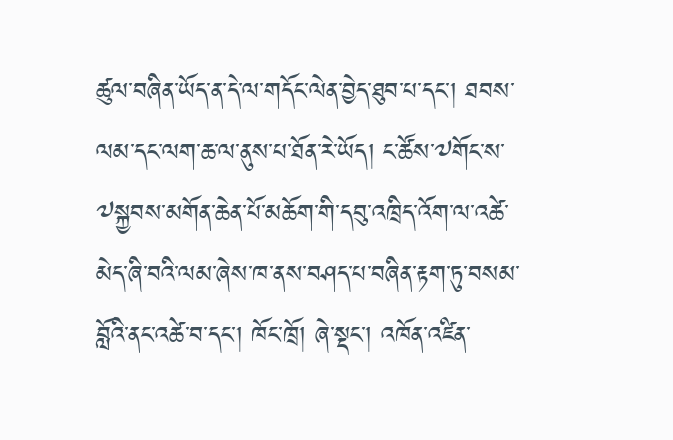ཚུལ་བཞིན་ཡོད་ན་དེ་ལ་གདོང་ལེན་བྱེད་ཐུབ་པ་དང་། ཐབས་ལམ་དང་ལག་ཆ་ལ་ནུས་པ་ཐོན་རེ་ཡོད། ང་ཚོས་༧གོང་ས་༧སྐྱབས་མགོན་ཆེན་པོ་མཆོག་གི་དབུ་འཁྲིད་འོག་ལ་འཚེ་མེད་ཞི་བའི་ལམ་ཞེས་ཁ་ནས་བཤད་པ་བཞིན་རྟག་ཏུ་བསམ་བློའི་ནང་འཚེ་བ་དང་། ཁོང་ཁྲོ། ཞེ་སྡང་། འཁོན་འཛིན་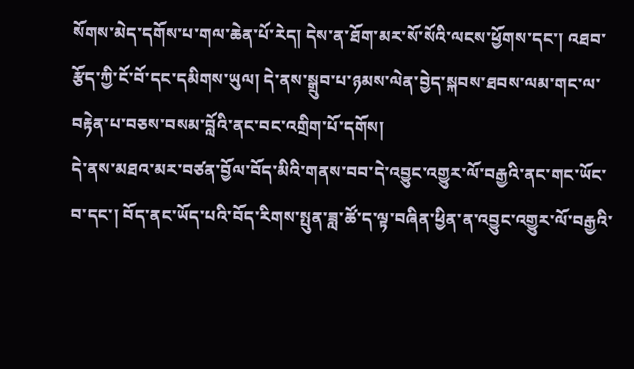སོགས་མེད་དགོས་པ་གལ་ཆེན་པོ་རེད། དེས་ན་ཐོག་མར་སོ་སོའི་ལངས་ཕྱོགས་དང་། འཐབ་རྩོད་ཀྱི་ངོ་བོ་དང་དམིགས་ཡུལ། དེ་ནས་སྒྲུབ་པ་ཉམས་ལེན་བྱེད་སྐབས་ཐབས་ལམ་གང་ལ་བརྟེན་པ་བཅས་བསམ་བློའི་ནང་བང་འགྲིག་པོ་དགོས།
དེ་ནས་མཐའ་མར་བཙན་བྱོལ་བོད་མིའི་གནས་བབ་དེ་འབྱུང་འགྱུར་ལོ་བརྒྱའི་ནང་གང་ཡོང་བ་དང་། བོད་ནང་ཡོད་པའི་བོད་རིགས་སྤུན་ཟླ་ཚོ་ད་ལྟ་བཞིན་ཕྱིན་ན་འབྱུང་འགྱུར་ལོ་བརྒྱའི་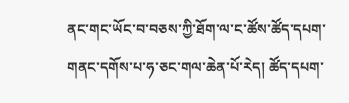ནང་གང་ཡོང་བ་བཅས་ཀྱི་ཐོག་ལ་ང་ཚོས་ཚོད་དཔག་གནང་དགོས་པ་ཧ་ཅང་གལ་ཆེན་པོ་རེད། ཚོད་དཔག་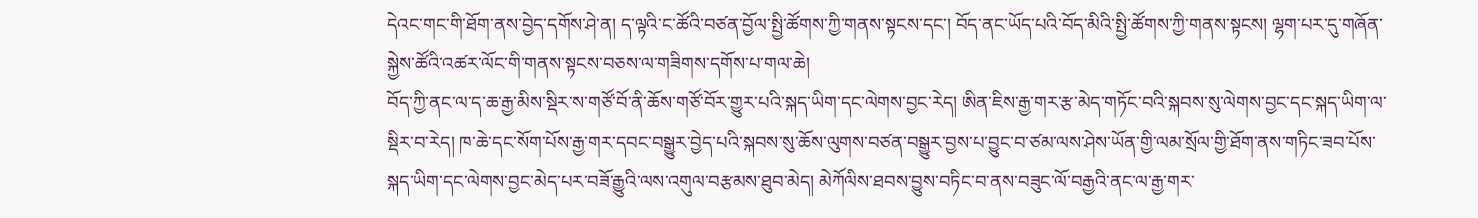དེའང་གང་གི་ཐོག་ནས་བྱེད་དགོས་ཤེ་ན། ད་ལྟའི་ང་ཚོའི་བཙན་བྱོལ་སྤྱི་ཚོགས་ཀྱི་གནས་སྟངས་དང་། བོད་ནང་ཡོད་པའི་བོད་མིའི་སྤྱི་ཚོགས་ཀྱི་གནས་སྟངས། ལྷག་པར་དུ་གཞོན་སྐྱེས་ཚོའི་འཚར་ལོང་གི་གནས་སྟངས་བཅས་ལ་གཟིགས་དགོས་པ་གལ་ཆེ།
བོད་ཀྱི་ནང་ལ་ད་ཆ་རྒྱ་མིས་སྡིར་ས་གཙོ་བོ་ནི་ཆོས་གཙོ་བོར་གྱུར་པའི་སྐད་ཡིག་དང་ལེགས་བྱང་རེད། ཨིན་ཇིས་རྒྱ་གར་རྩ་མེད་གཏོང་བའི་སྐབས་སུ་ལེགས་བྱང་དང་སྐད་ཡིག་ལ་སྡིར་བ་རེད། ཁ་ཆེ་དང་སོག་པོས་རྒྱ་གར་དབང་བསྒྱུར་བྱེད་པའི་སྐབས་སུ་ཆོས་ལུགས་བཙན་བསྒྱུར་བྱས་པ་བྱུང་བ་ཙམ་ལས་ཤེས་ཡོན་གྱི་ལམ་སྲོལ་གྱི་ཐོག་ནས་གཏིང་ཟབ་པོས་སྐད་ཡིག་དང་ལེགས་བྱང་མེད་པར་བཟོ་རྒྱུའི་ལས་འགུལ་བརྩམས་ཐུབ་མེད། མེཀོལིས་ཐབས་བྱུས་བཏིང་བ་ནས་བཟུང་ལོ་བརྒྱའི་ནང་ལ་རྒྱ་གར་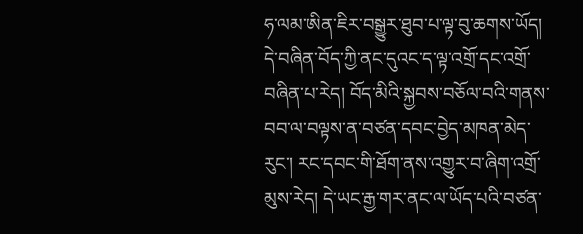ཧ་ལམ་ཨིན་ཇིར་བསྒྱུར་ཐུབ་པ་ལྟ་བུ་ཆགས་ཡོད། དེ་བཞིན་བོད་ཀྱི་ནང་དུའང་ད་ལྟ་འགྲོ་དང་འགྲོ་བཞིན་པ་རེད། བོད་མིའི་སྐྱབས་བཅོལ་བའི་གནས་བབ་ལ་བལྟས་ན་བཙན་དབང་བྱེད་མཁན་མེད་རུང་། རང་དབང་གི་ཐོག་ནས་འགྱུར་བ་ཞིག་འགྲོ་མུས་རེད། དེ་ཡང་རྒྱ་གར་ནང་ལ་ཡོད་པའི་བཙན་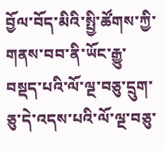བྱོལ་བོད་མིའི་སྤྱི་ཚོགས་ཀྱི་གནས་བབ་ནི་ཡོང་རྒྱུ་བསྡད་པའི་ལོ་ལྔ་བཅུ་དྲུག་ཅུ་དེ་འདས་པའི་ལོ་ལྔ་བཅུ་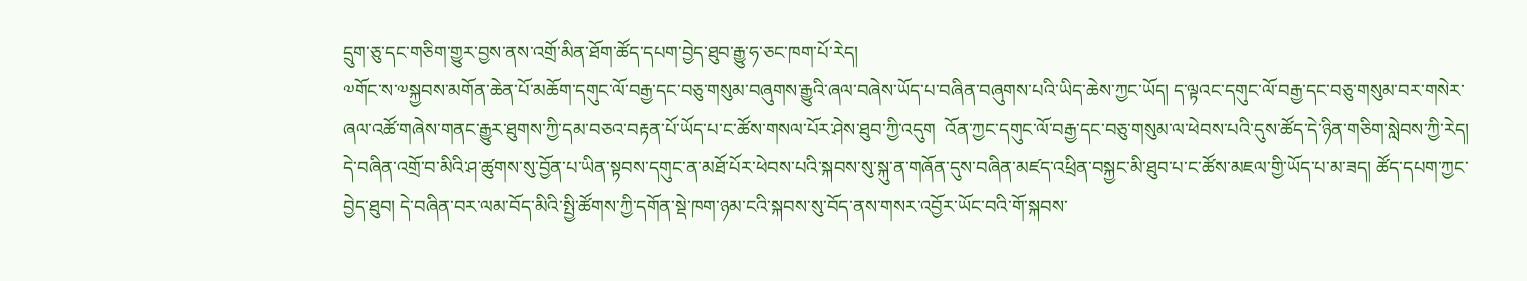དྲུག་ཅུ་དང་གཅིག་གྱུར་བྱས་ནས་འགྲོ་མིན་ཐོག་ཚོད་དཔག་བྱེད་ཐུབ་རྒྱུ་ཧ་ཅང་ཁག་པོ་རེད།
༧གོང་ས་༧སྐྱབས་མགོན་ཆེན་པོ་མཆོག་དགུང་ལོ་བརྒྱ་དང་བཅུ་གསུམ་བཞུགས་རྒྱུའི་ཞལ་བཞེས་ཡོད་པ་བཞིན་བཞུགས་པའི་ཡིད་ཆེས་ཀྱང་ཡོད། ད་ལྟའང་དགུང་ལོ་བརྒྱ་དང་བཅུ་གསུམ་བར་གསེར་ཞལ་འཚོ་གཞེས་གནང་རྒྱུར་ཐུགས་ཀྱི་དམ་བཅའ་བརྟན་པོ་ཡོད་པ་ང་ཚོས་གསལ་པོར་ཤེས་ཐུབ་ཀྱི་འདུག  འོན་ཀྱང་དགུང་ལོ་བརྒྱ་དང་བཅུ་གསུམ་ལ་ཕེབས་པའི་དུས་ཚོད་དེ་ཉིན་གཅིག་སླེབས་ཀྱི་རེད། དེ་བཞིན་འགྲོ་བ་མིའི་ཤ་ཚུགས་སུ་བྱོན་པ་ཡིན་སྟབས་དགུང་ན་མཐོ་པོར་ཕེབས་པའི་སྐབས་སུ་སྐུ་ན་གཞོན་དུས་བཞིན་མཛད་འཕྲིན་བསྐྱང་མི་ཐུབ་པ་ང་ཚོས་མཇལ་གྱི་ཡོད་པ་མ་ཟད། ཚོད་དཔག་ཀྱང་བྱེད་ཐུབ། དེ་བཞིན་བར་ལམ་བོད་མིའི་སྤྱི་ཚོགས་ཀྱི་དགོན་སྡེ་ཁག་ཉམ་ངའི་སྐབས་སུ་བོད་ནས་གསར་འབྱོར་ཡོང་བའི་གོ་སྐབས་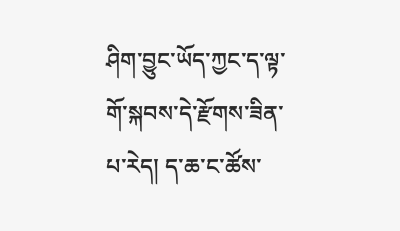ཤིག་བྱུང་ཡོད་ཀྱང་ད་ལྟ་གོ་སྐབས་དེ་རྫོགས་ཟིན་པ་རེད། ད་ཆ་ང་ཚོས་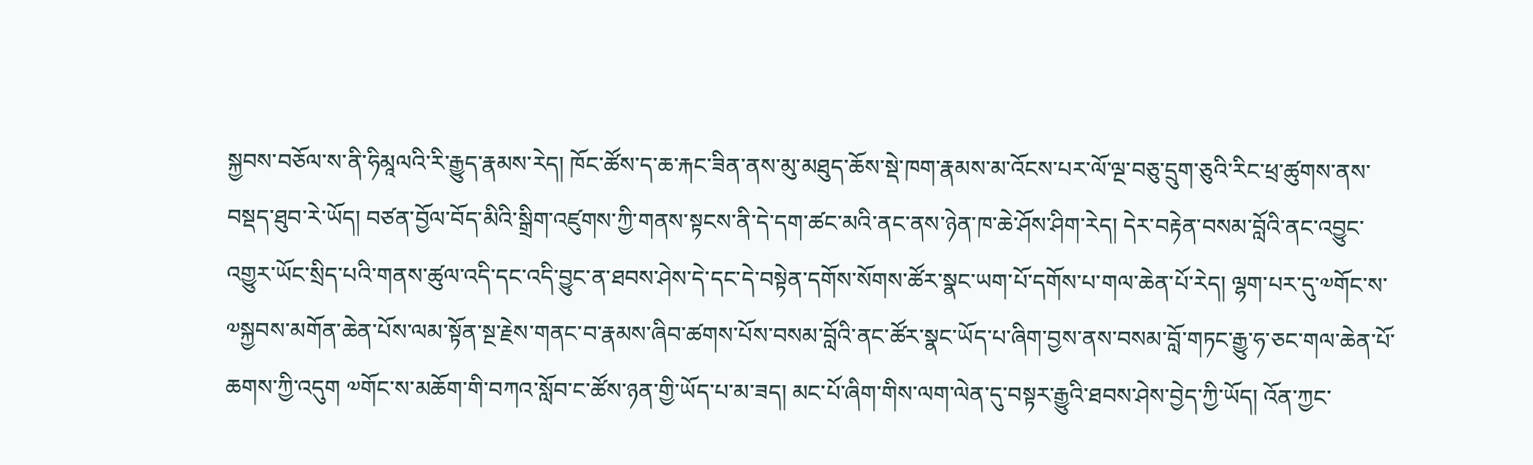སྐྱབས་བཅོལ་ས་ནི་ཧིམཱལའི་རི་རྒྱུད་རྣམས་རེད། ཁོང་ཚོས་ད་ཆ་རྐང་ཟིན་ནས་མུ་མཐུད་ཆོས་སྡེ་ཁག་རྣམས་མ་འོངས་པར་ལོ་ལྔ་བཅུ་དྲུག་ཅུའི་རིང་ཕྲ་ཚུགས་ནས་བསྡད་ཐུབ་རེ་ཡོད། བཙན་བྱོལ་བོད་མིའི་སྒྲིག་འཛུགས་ཀྱི་གནས་སྟངས་ནི་དེ་དག་ཚང་མའི་ནང་ནས་ཉེན་ཁ་ཆེ་ཤོས་ཤིག་རེད། དེར་བརྟེན་བསམ་བློའི་ནང་འབྱུང་འགྱུར་ཡོང་སྲིད་པའི་གནས་ཚུལ་འདི་དང་འདི་བྱུང་ན་ཐབས་ཤེས་དེ་དང་དེ་བསྟེན་དགོས་སོགས་ཚོར་སྣང་ཡག་པོ་དགོས་པ་གལ་ཆེན་པོ་རེད། ལྷག་པར་དུ་༧གོང་ས་༧སྐྱབས་མགོན་ཆེན་པོས་ལམ་སྟོན་སྔ་རྗེས་གནང་བ་རྣམས་ཞིབ་ཚགས་པོས་བསམ་བློའི་ནང་ཚོར་སྣང་ཡོད་པ་ཞིག་བྱས་ནས་བསམ་བློ་གཏང་རྒྱུ་ཧ་ཅང་གལ་ཆེན་པོ་ཆགས་ཀྱི་འདུག ༧གོང་ས་མཆོག་གི་བཀའ་སློབ་ང་ཚོས་ཉན་གྱི་ཡོད་པ་མ་ཟད། མང་པོ་ཞིག་གིས་ལག་ལེན་དུ་བསྟར་རྒྱུའི་ཐབས་ཤེས་བྱེད་ཀྱི་ཡོད། འོན་ཀྱང་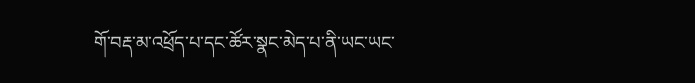གོ་བརྡ་མ་འཕྲོད་པ་དང་ཚོར་སྣང་མེད་པ་ནི་ཡང་ཡང་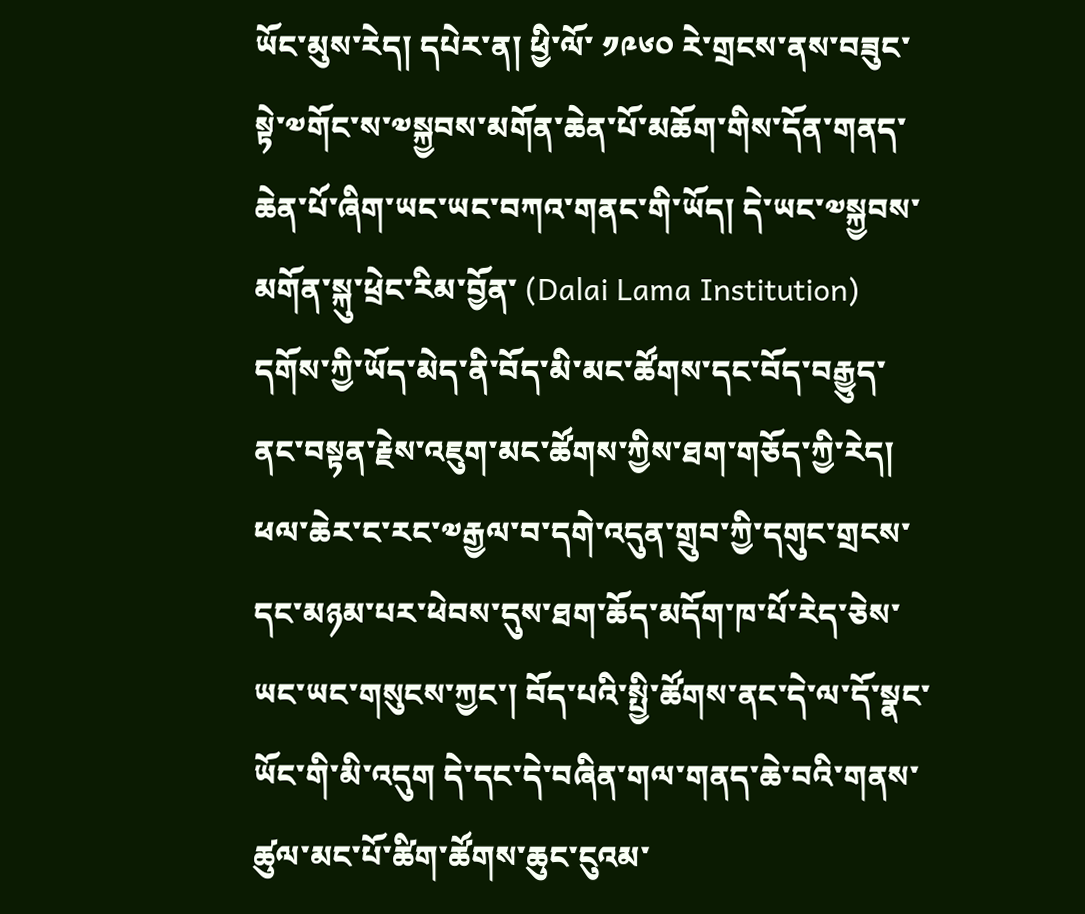ཡོང་མུས་རེད། དཔེར་ན། ཕྱི་ལོ་ ༡༩༦༠ རེ་གྲངས་ནས་བཟུང་སྟེ་༧གོང་ས་༧སྐྱབས་མགོན་ཆེན་པོ་མཆོག་གིས་དོན་གནད་ཆེན་པོ་ཞིག་ཡང་ཡང་བཀའ་གནང་གི་ཡོད། དེ་ཡང་༧སྐྱབས་མགོན་སྐུ་ཕྲེང་རིམ་བྱོན་ (Dalai Lama Institution) དགོས་ཀྱི་ཡོད་མེད་ནི་བོད་མི་མང་ཚོགས་དང་བོད་བརྒྱུད་ནང་བསྟན་རྗེས་འཇུག་མང་ཚོགས་ཀྱིས་ཐག་གཅོད་ཀྱི་རེད། ཕལ་ཆེར་ང་རང་༧རྒྱལ་བ་དགེ་འདུན་གྲུབ་ཀྱི་དགུང་གྲངས་དང་མཉམ་པར་ཕེབས་དུས་ཐག་ཆོད་མདོག་ཁ་པོ་རེད་ཅེས་ཡང་ཡང་གསུངས་ཀྱང་། བོད་པའི་སྤྱི་ཚོགས་ནང་དེ་ལ་དོ་སྣང་ཡོང་གི་མི་འདུག དེ་དང་དེ་བཞིན་གལ་གནད་ཆེ་བའི་གནས་ཚུལ་མང་པོ་ཚིག་ཚོགས་ཆུང་ངུའམ་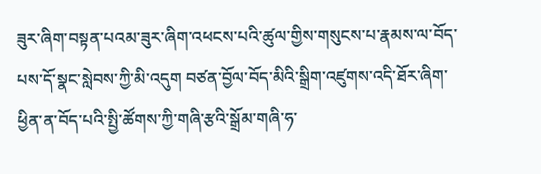ཟུར་ཞིག་བསྟན་པའམ་ཟུར་ཞིག་འཕངས་པའི་ཚུལ་གྱིས་གསུངས་པ་རྣམས་ལ་བོད་པས་དོ་སྣང་སླེབས་ཀྱི་མི་འདུག བཙན་བྱོལ་བོད་མིའི་སྒྲིག་འཛུགས་འདི་ཐོར་ཞིག་ཕྱིན་ན་བོད་པའི་སྤྱི་ཚོགས་ཀྱི་གཞི་རྩའི་སྒྲོམ་གཞི་ཧ་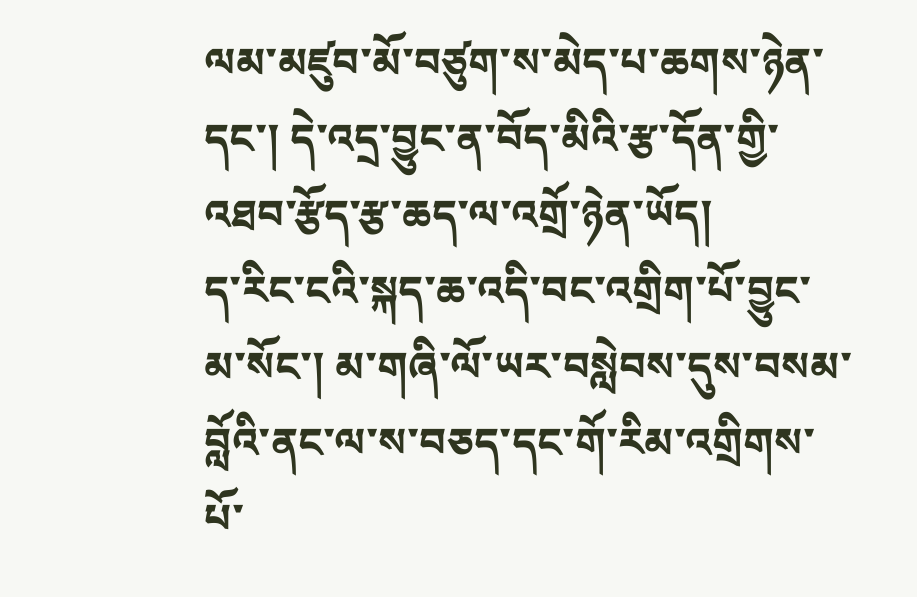ལམ་མཛུབ་མོ་བཙུག་ས་མེད་པ་ཆགས་ཉེན་དང་། དེ་འདྲ་བྱུང་ན་བོད་མིའི་རྩ་དོན་གྱི་འཐབ་རྩོད་རྩ་ཆད་ལ་འགྲོ་ཉེན་ཡོད།
ད་རིང་ངའི་སྐད་ཆ་འདི་བང་འགྲིག་པོ་བྱུང་མ་སོང་། མ་གཞི་ལོ་ཡར་བསླེབས་དུས་བསམ་བློའི་ནང་ལ་ས་བཅད་དང་གོ་རིམ་འགྲིགས་པོ་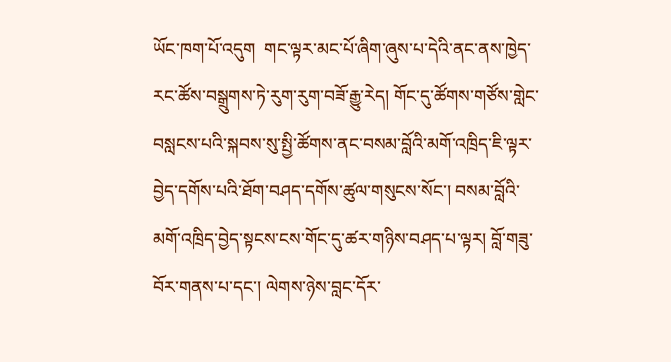ཡོང་ཁག་པོ་འདུག  གང་ལྟར་མང་པོ་ཞིག་ཞུས་པ་དེའི་ནང་ནས་ཁྱེད་རང་ཚོས་བསྒྲུགས་ཏེ་རུག་རུག་བཟོ་རྒྱུ་རེད། གོང་དུ་ཚོགས་གཙོས་གླེང་བསླངས་པའི་སྐབས་སུ་སྤྱི་ཚོགས་ནང་བསམ་བློའི་མགོ་འཁྲིད་ཇི་ལྟར་བྱེད་དགོས་པའི་ཐོག་བཤད་དགོས་ཚུལ་གསུངས་སོང་། བསམ་བློའི་མགོ་འཁྲིད་བྱེད་སྟངས་ངས་གོང་དུ་ཚར་གཉིས་བཤད་པ་ལྟར། བློ་གཟུ་བོར་གནས་པ་དང་། ལེགས་ཉེས་བླང་དོར་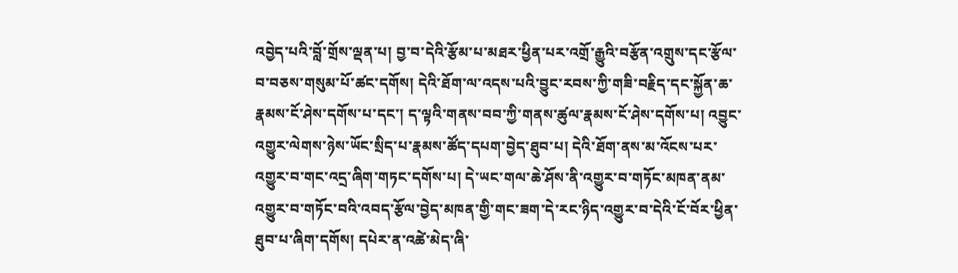འབྱེད་པའི་བློ་གྲོས་ལྡན་པ། བྱ་བ་དེའི་རྩོམ་པ་མཐར་ཕྱིན་པར་འགྲོ་རྒྱུའི་བརྩོན་འགྲུས་དང་རྩོལ་བ་བཅས་གསུམ་པོ་ཚང་དགོས། དེའི་ཐོག་ལ་འདས་པའི་བྱུང་རབས་ཀྱི་གཟི་བརྗིད་དང་སྐྱོན་ཆ་རྣམས་ངོ་ཤེས་དགོས་པ་དང་། ད་ལྟའི་གནས་བབ་ཀྱི་གནས་ཚུལ་རྣམས་ངོ་ཤེས་དགོས་པ། འབྱུང་འགྱུར་ལེགས་ཉེས་ཡོང་སྲིད་པ་རྣམས་ཚོད་དཔག་བྱེད་ཐུབ་པ། དེའི་ཐོག་ནས་མ་འོངས་པར་འགྱུར་བ་གང་འདྲ་ཞིག་གཏང་དགོས་པ། དེ་ཡང་གལ་ཆེ་ཤོས་ནི་འགྱུར་བ་གཏོང་མཁན་ནམ་འགྱུར་བ་གཏོང་བའི་འབད་རྩོལ་བྱེད་མཁན་གྱི་གང་ཟག་དེ་རང་ཉིད་འགྱུར་བ་དེའི་ངོ་བོར་ཕྱིན་ཐུབ་པ་ཞིག་དགོས། དཔེར་ན་འཚེ་མེད་ཞི་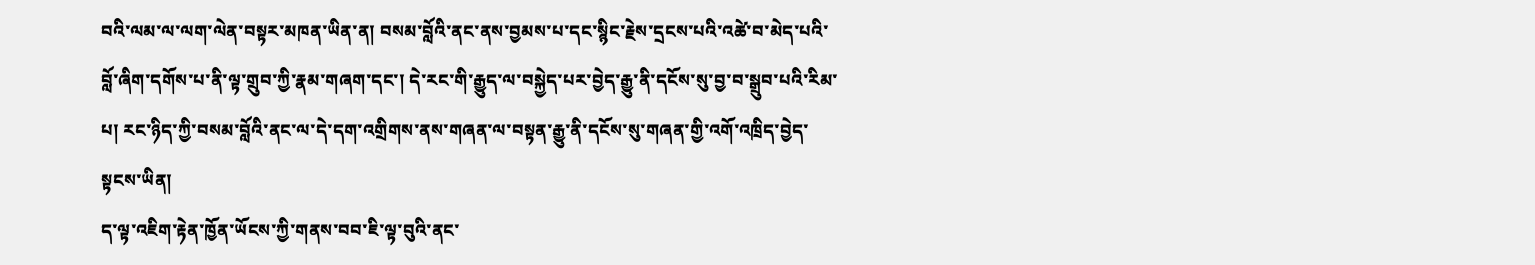བའི་ལམ་ལ་ལག་ལེན་བསྟར་མཁན་ཡིན་ན། བསམ་བློའི་ནང་ནས་བྱམས་པ་དང་སྙིང་རྗེས་དྲངས་པའི་འཚེ་བ་མེད་པའི་བློ་ཞིག་དགོས་པ་ནི་ལྟ་གྲུབ་ཀྱི་རྣམ་གཞག་དང་། དེ་རང་གི་རྒྱུད་ལ་བསྐྱེད་པར་བྱེད་རྒྱུ་ནི་དངོས་སུ་བྱ་བ་སྒྲུབ་པའི་རིམ་པ། རང་ཉིད་ཀྱི་བསམ་བློའི་ནང་ལ་དེ་དག་འགྲིགས་ནས་གཞན་ལ་བསྟན་རྒྱུ་ནི་དངོས་སུ་གཞན་གྱི་འགོ་འཁྲིད་བྱེད་སྟངས་ཡིན།
ད་ལྟ་འཇིག་རྟེན་ཁྱོན་ཡོངས་ཀྱི་གནས་བབ་ཇི་ལྟ་བུའི་ནང་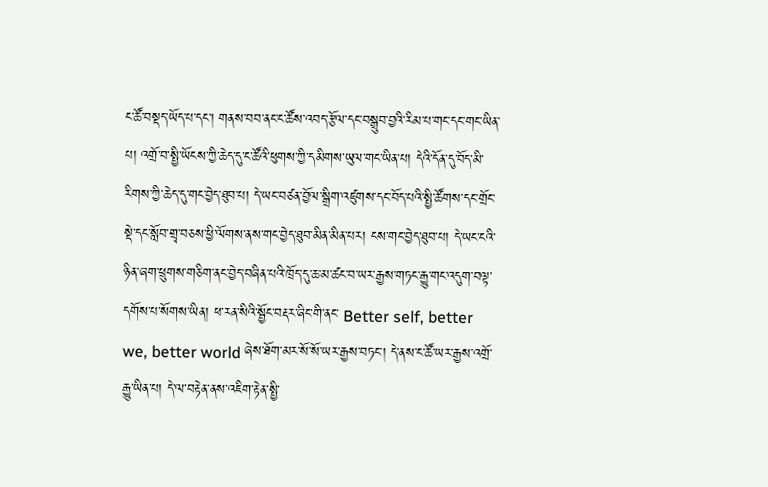ང་ཚོ་བསྡད་ཡོད་པ་དང་། གནས་བབ་ནང་ང་ཚོས་འབད་རྩོལ་དང་བསྒྲུབ་བྱའི་རིམ་པ་གང་དང་གང་ཡིན་པ། འགྲོ་བ་སྤྱི་ཡོངས་ཀྱི་ཆེད་དུ་ང་ཚོའི་ཕུགས་ཀྱི་དམིགས་ཡུལ་གང་ཡིན་པ། དེའི་དོན་དུ་བོད་མི་རིགས་ཀྱི་ཆེད་དུ་གང་བྱེད་ཐུབ་པ། དེ་ཡང་བཙན་བྱོལ་སྒྲིག་འཛུགས་དང་བོད་པའི་སྤྱི་ཚོགས་དང་གྲོང་སྡེ་དང་སློབ་གྲྭ་བཅས་ཕྱི་ལོགས་ནས་གང་བྱེད་ཐུབ་མིན་མིན་པར། ངས་གང་བྱེད་ཐུབ་པ། དེ་ཡང་ངའི་ཉིན་ཞག་ཕྲུགས་གཅིག་ནང་བྱེད་བཞིན་པའི་ཁྲོད་དུ་ཆ་མ་ཚང་བ་ཡར་རྒྱས་གཏང་རྒྱུ་གང་འདུག་བལྟ་དགོས་པ་སོགས་ཡིན། ཕ་རན་སིའི་སྦྱོང་བརྡར་ཞིང་གི་ནང་ Better self, better we, better world ཞེས་ཐོག་མར་སོ་སོ་ཡར་རྒྱས་བཏང་། དེ་ནས་ང་ཚོ་ཡར་རྒྱས་འགྲོ་རྒྱུ་ཡིན་པ། དེ་ལ་བརྟེན་ནས་འཇིག་རྟེན་སྤྱི་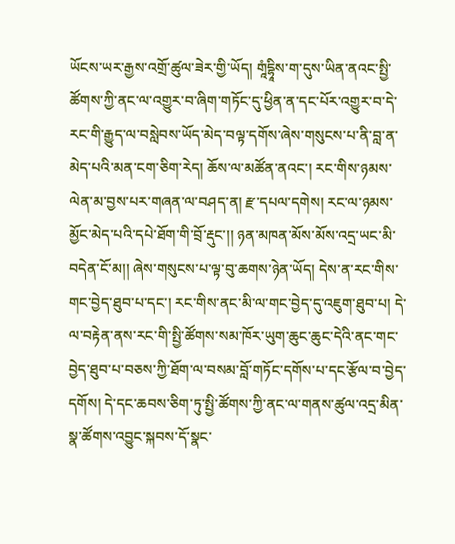ཡོངས་ཡར་རྒྱས་འགྲོ་ཚུལ་ཟེར་གྱི་ཡོད། གཱཾདྷཱིས་ག་དུས་ཡིན་ནའང་སྤྱི་ཚོགས་ཀྱི་ནང་ལ་འགྱུར་བ་ཞིག་གཏོང་དུ་ཕྱིན་ན་དང་པོར་འགྱུར་བ་དེ་རང་གི་རྒྱུད་ལ་བསླེབས་ཡོད་མེད་བལྟ་དགོས་ཞེས་གསུངས་པ་ནི་བླ་ན་མེད་པའི་མན་ངག་ཅིག་རེད། ཆོས་ལ་མཚོན་ནའང་། རང་གིས་ཉམས་ལེན་མ་བྱས་པར་གཞན་ལ་བཤད་ན། རྫ་དཔལ་དགེས། རང་ལ་ཉམས་མྱོང་མེད་པའི་དཔེ་ཐོག་གི་བྲོ་རྡུང་།། ཉན་མཁན་མོས་མོས་འདྲ་ཡང་མི་བདེན་ངོ་མ།། ཞེས་གསུངས་པ་ལྟ་བུ་ཆགས་ཉེན་ཡོད། དེས་ན་རང་གིས་གང་བྱེད་ཐུབ་པ་དང་། རང་གིས་ནང་མི་ལ་གང་བྱེད་དུ་འཇུག་ཐུབ་པ། དེ་ལ་བརྟེན་ནས་རང་གི་སྤྱི་ཚོགས་སམ་ཁོར་ཡུག་ཆུང་ཆུང་དེའི་ནང་གང་བྱེད་ཐུབ་པ་བཅས་ཀྱི་ཐོག་ལ་བསམ་བློ་གཏོང་དགོས་པ་དང་རྩོལ་བ་བྱེད་དགོས། དེ་དང་ཆབས་ཅིག་ཏུ་སྤྱི་ཚོགས་ཀྱི་ནང་ལ་གནས་ཚུལ་འདྲ་མིན་སྣ་ཚོགས་འབྱུང་སྐབས་དོ་སྣང་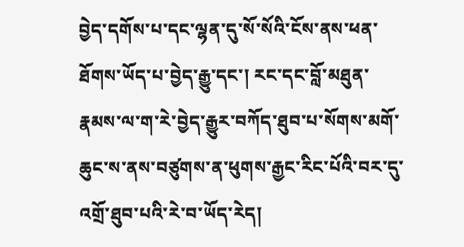བྱེད་དགོས་པ་དང་ལྷན་དུ་སོ་སོའི་ངོས་ནས་ཕན་ཐོགས་ཡོད་པ་བྱེད་རྒྱུ་དང་། རང་དང་བློ་མཐུན་རྣམས་ལ་ག་རེ་བྱེད་རྒྱུར་བཀོད་ཐུབ་པ་སོགས་མགོ་ཆུང་ས་ནས་བཙུགས་ན་ཕུགས་རྒྱང་རིང་པོའི་བར་དུ་འགྲོ་ཐུབ་པའི་རེ་བ་ཡོད་རེད།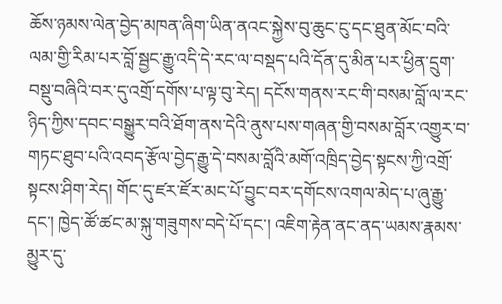ཆོས་ཉམས་ལེན་བྱེད་མཁན་ཞིག་ཡིན་ནའང་སྐྱེས་བུ་ཆུང་ངུ་དང་ཐུན་མོང་བའི་ལམ་གྱི་རིམ་པར་བློ་སྦྱང་རྒྱུ་འདི་དེ་རང་ལ་བསྡད་པའི་དོན་དུ་མིན་པར་ཕྱིན་དྲུག་བསྡུ་བཞིའི་བར་དུ་འགྲོ་དགོས་པ་ལྟ་བུ་རེད། དངོས་གནས་རང་གི་བསམ་བློ་ལ་རང་ཉིད་ཀྱིས་དབང་བསྒྱུར་བའི་ཐོག་ནས་དེའི་ནུས་པས་གཞན་གྱི་བསམ་བློར་འགྱུར་བ་གཏང་ཐུབ་པའི་འབད་རྩོལ་བྱེད་རྒྱུ་དེ་བསམ་བློའི་མགོ་འཁྲིད་བྱེད་སྟངས་ཀྱི་འགྲོ་སྟངས་ཤིག་རེད། གོང་དུ་ཛར་ཛོར་མང་པོ་བྱུང་བར་དགོངས་འགལ་མེད་པ་ཞུ་རྒྱུ་དང་། ཁྱེད་ཚོ་ཚང་མ་སྐུ་གཟུགས་བདེ་པོ་དང་། འཇིག་རྟེན་ནང་ནད་ཡམས་རྣམས་མྱུར་དུ་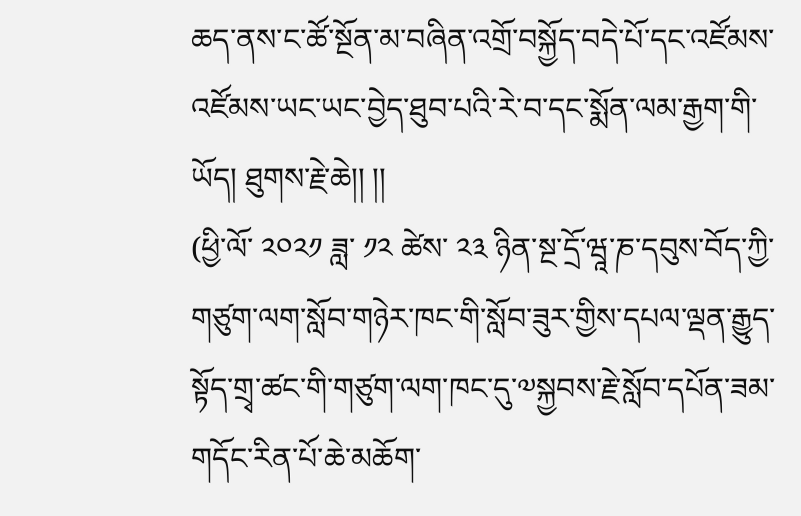ཆད་ནས་ང་ཚོ་སྔོན་མ་བཞིན་འགྲོ་བསྐྱོད་བདེ་པོ་དང་འཛོམས་འཛོམས་ཡང་ཡང་བྱེད་ཐུབ་པའི་རེ་བ་དང་སྨོན་ལམ་རྒྱག་གི་ཡོད། ཐུགས་རྗེ་ཆེ།། །།
(ཕྱི་ལོ་ ༢༠༢༡ ཟླ་ ༡༢ ཚེས་ ༢༣ ཉིན་སྔ་དྲོ་ཝཱ་ཎ་དབུས་བོད་ཀྱི་གཙུག་ལག་སློབ་གཉེར་ཁང་གི་སློབ་ཟུར་གྱིས་དཔལ་ལྡན་རྒྱུད་སྟོད་གྲྭ་ཚང་གི་གཙུག་ལག་ཁང་དུ་༧སྐྱབས་རྗེ་སློབ་དཔོན་ཟམ་གདོང་རིན་པོ་ཆེ་མཆོག་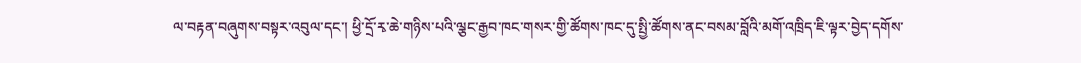ལ་བརྟན་བཞུགས་བསྟར་འབུལ་དང་། ཕྱི་དྲོ་རྭ་ཆེ་གཉིས་པའི་ལྕང་རྒྱབ་ཁང་གསར་གྱི་ཚོགས་ཁང་དུ་སྤྱི་ཚོགས་ནང་བསམ་བློའི་མགོ་འཁྲིད་ཇི་ལྟར་བྱེད་དགོས་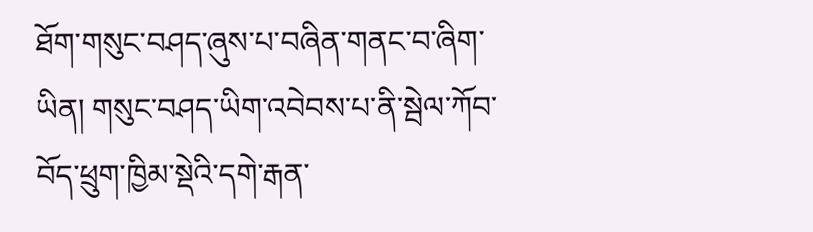ཐོག་གསུང་བཤད་ཞུས་པ་བཞིན་གནང་བ་ཞིག་ཡིན། གསུང་བཤད་ཡིག་འབེབས་པ་ནི་སྦེལ་ཀོབ་བོད་ཕྲུག་ཁྱིམ་སྡེའི་དགེ་རྒན་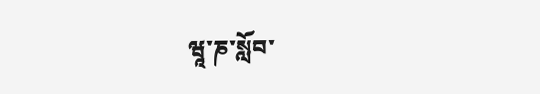ཝཱ་ཎ་སློབ་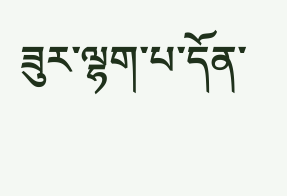ཟུར་ལྷག་པ་དོན་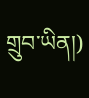གྲུབ་ཡིན།)